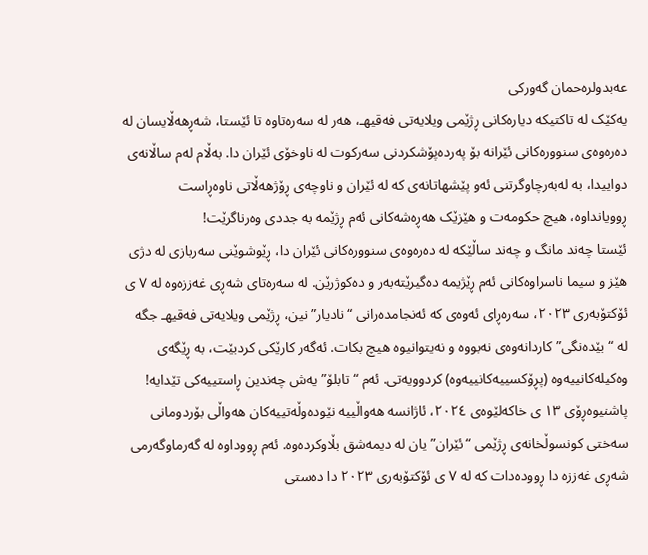عەبدولرەحمان گەورکی
یەکێک لە تاکتیکە دیارەکانی ڕژێمی ویلایەتی فەقیهـ، هەر لە سەرەتاوە تا ئێستا، شەڕهەڵایسان لە دەرەوەی سنوورەکانی ئێرانە بۆ پەردەپۆشکردنی سەرکوت لە ناوخۆی ئێران دا. بەڵام لەم ساڵانەی دواییدا، بە لەبەرچاوگرتنی ئەو پێشهاتانەی کە لە ئێران و ناوچەی ڕۆژهەڵاتی ناوەڕاست ڕوویانداوە، هیچ حکومەت و هێزێک هەڕەشەکانی ئەم ڕژێمە بە جددی وەرناگرێت!
ئێستا چەند مانگ و چەند ساڵێکە لە دەرەوەی سنوورەکانی ئێران دا، ڕێوشوێنی سەربازی لە دژی هێز و سیما ناسراوەکانی ئەم ڕێژیمە دەگیرێتەبەر و دەکوژرێن. لە سەرەتای شەڕی غەززەوە لە ٧ ی ئۆکتۆبەری ٢٠٢٣، سەرەڕای ئەوەی کە ئەنجامدەرانی “نادیار” نین، ڕژێمی ویلایەتی فەقیهـ جگە لە “بێدەنگی” کاردانەوەی نەبووە و نەیتوانیوە هیچ بکات. ئەگەر کارێکی کردبێت، بە ڕێگەی وەکیلەکانییەوە (پڕۆکسییەکانییەوە) کردوویەتی. ئەم “تابلۆ”یەش چەندین ڕاستییەکی تێدایە!
پاشنیوەڕۆی ١٣ ی خاکەلێوەی ٢٠٢٤، ئاژانسە هەواڵییە نێودەوڵەتییەکان هەواڵی بۆردومانی سەختی کونسوڵخانەی ڕژێمی “ئێران”یان لە دیمەشق بڵاوکردەوە. ئەم ڕووداوە لە گەرماوگەرمی شەڕی غەززە دا ڕوودەدات کە لە ٧ ی ئۆکتۆبەری ٢٠٢٣ دا دەستی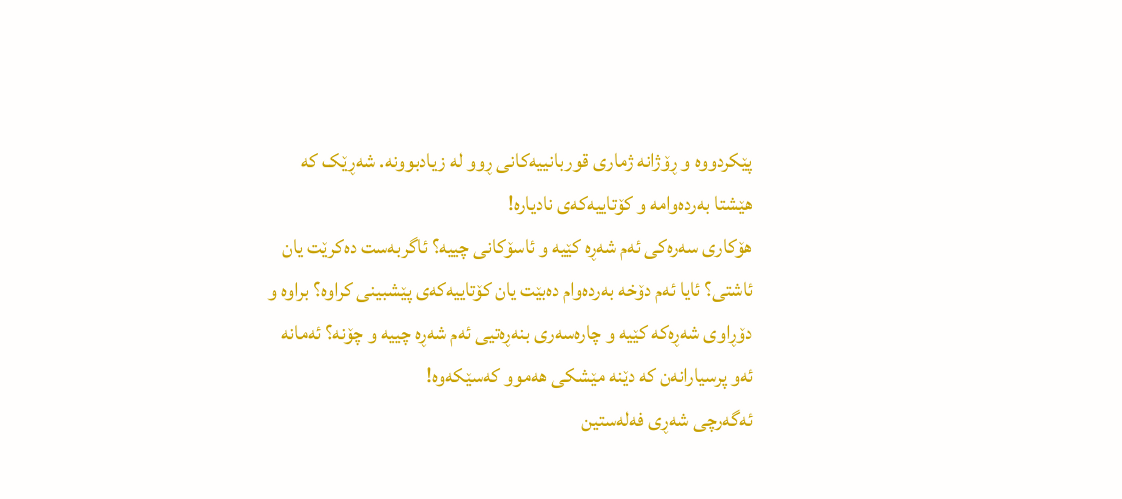پێکردووە و ڕۆژانە ژماری قوربانییەکانی ڕوو لە زیادبوونە. شەڕێک کە هێشتا بەردەوامە و کۆتاییەکەی نادیارە!
هۆکاری سەرەکی ئەم شەڕە کێیە و ئاسۆکانی چییە؟ ئاگربەست دەکرێت یان ئاشتی؟ ئایا ئەم دۆخە بەردەوام دەبێت یان کۆتاییەکەی پێشبینی کراوە؟ براوە و دۆڕاوی شەڕەکە کێیە و چارەسەری بنەڕەتیی ئەم شەڕە چییە و چۆنە؟ ئەمانە ئەو پرسیارانەن کە دێنە مێشکی هەموو کەسێکەوە!
ئەگەرچی شەڕی فەلەستین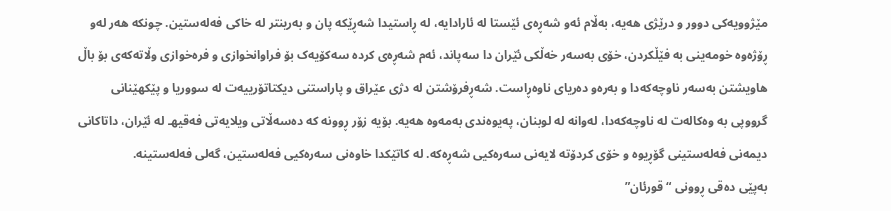مێژوویەکی دوور و درێژی هەیە، بەڵام ئەو شەڕەی ئێستا لە ئارادایە، لە ڕاستیدا شەڕێکە پان و بەرینتر لە خاکی فەلەستین. چونکە هەر لەو ڕۆژەوە خومەینی بە فێڵکردن، خۆی بەسەر خەڵکی ئێران دا سەپاند، ئەم شەڕەی کردە سەکۆیەک بۆ فراوانخوازی و فرەخوازی وڵاتەکەی بۆ باڵ هاویشتن بەسەر ناوچەکەدا و بەرەو دەریای ناوەڕاست. شەڕفرۆشتن لە دژی عێراق و پاراستنی دیکتاتۆرییەت لە سووریا و پێکهێنانی گرووپی بە وەکالەت لە ناوچەکەدا، لەوانە لە لوبنان، پەیوەندی بەمەوە هەیە. بۆیە زۆر ڕوونە کە دەسەڵاتی ویلایەتی فەقیهـ لە ئێران، داتاکانی دیمەنی فەلەستینی گۆڕیوە و خۆی کردۆتە لایەنی سەرەکیی شەڕەکە. لە کاتێکدا خاوەنی سەرەکیی فەلەستین، گەلی فەلەستینە.
بەپێی دەقی ڕوونی “قورئان”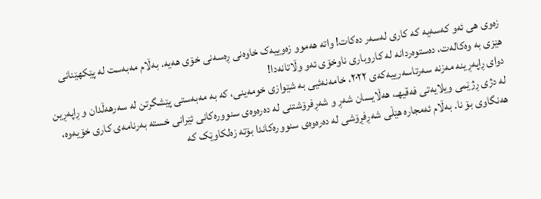زەوی هی ئەو کەسەیە کە کاری لەسەر دەکات! واتە هەموو زەوییەک خاوەنی ڕەسەنی خۆی هەیە. بەڵام مەبەست لە پێکهێنانی هێزی بە وەکالەت، دەستوەردانە لە کاروباری ناوخۆی ئەو وڵاتانەدا!
دوای ڕاپەڕینە مەزنە سەرتاسەرییەکەی ٢٠٢٢، خامەنەئیی بە شێوازی خومەینی، کە بە مەبەستی پێشگرتن لە سەرهەڵدان و ڕاپەڕین لە دژی ڕژێمی ویلایەتی فەقیهـ، هەڵایسان شەڕ و شەڕفرۆشتنی لە دەرەوەی سنوورەکانی ئێرانی خستە بەرنامەی کاری خۆیەوە، هەنگاوی بۆ نا. بەڵام ئەمجارە هێڵی شەڕفڕۆشی لە دەرەوەی سنوورەکاندا بۆتە زەلکاوێک کە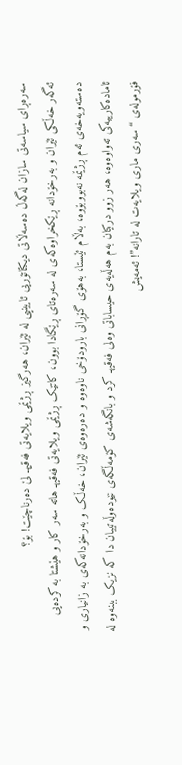سەرەڕای سیاسەتی سازان لەگەڵ دەسەڵاتی دیکتاتۆریی ئایینیی لە ئێران، هەرگیز ڕژێمی ویلایەتی فەقیهـ لێ دەرناچێت! بۆ؟
ئەگەر خەڵکی ئێران و بەرخۆدانە ڕێکخراوەکەی لە سەرەتای ڕێگادا بوون، کاتێک ڕژێمی ویلایەتی فەقیهـ هاتە سەر کار و هێشتا بە کردەیی دەستەویەخەی ئەم ڕژێمە نەبووبۆوە، بەڵام ئێستا، بەهۆی گۆڕانی بارودۆخی ناوەوە و دەرەوەی ئێران، خەڵک و بەرخۆدانەکەی بە زانیاری و ئامادەکارییەکی تەواوەوە، هەر زوو درکیان بەم هەڵەیەی حیساباتی وەلی فەقیهـ کرد و بانگەشەی کۆمەڵگەی نێودەوڵەتییان دا کە نزیک ببنەوە لە فۆرمولەی “سەری ماری ویلایەت لە تارانە”! ئەمەیش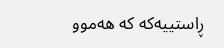ڕاستییەکە کە هەموو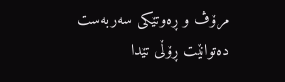مرۆڤ و ڕەوتێکی سەربەست دەتوانێت ڕۆڵی تێدا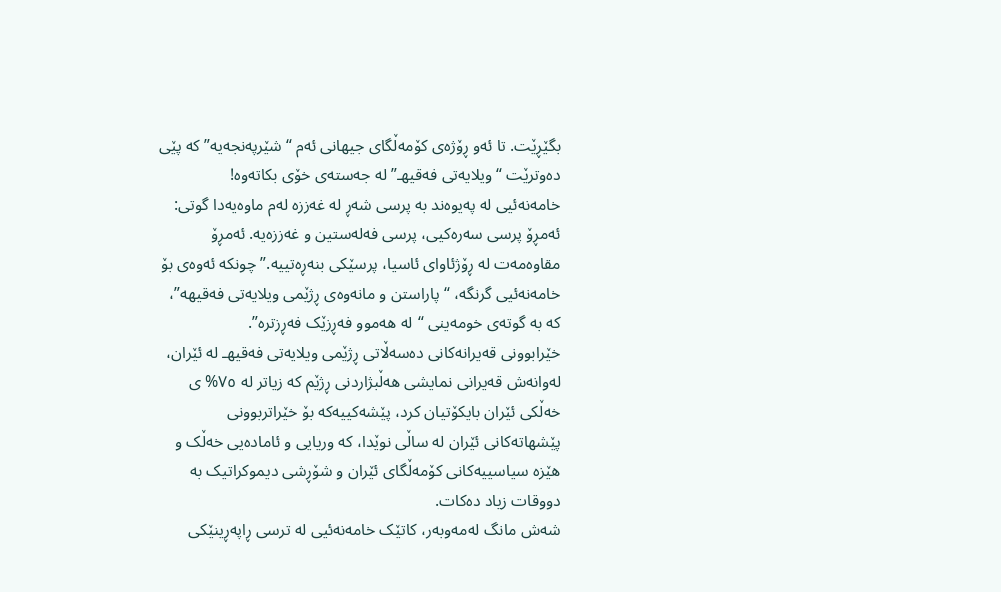بگێڕێت. تا ئەو ڕۆژەی کۆمەڵگای جیهانی ئەم “شێرپەنجەیە” کە پێی دەوترێت “ویلایەتی فەقیهـ” لە جەستەی خۆی بکاتەوە!
خامەنەئیی لە پەیوەند بە پرسی شەڕ لە غەززە لەم ماوەیەدا گوتی: ئەمڕۆ پرسی سەرەکیی، پرسی فەلەستین و غەززەیە. ئەمڕۆ مقاوەمەت لە ڕۆژئاوای ئاسیا، پرسێکی بنەڕەتییە.” چونکە ئەوەی بۆ خامەنەئیی گرنگە، “پاراستن و مانەوەی ڕژێمی ویلایەتی فەقیهە”، کە بە گوتەی خومەینی “لە هەموو فەڕزێک فەڕزترە”.
خێرابوونی قەیرانەکانی دەسەڵاتی ڕژێمی ویلایەتی فەقیهـ لە ئێران، لەوانەش قەیرانی نمایشی هەڵبژاردنی ڕژێم کە زیاتر لە ٧٥% ی خەڵکی ئێران بایکۆتیان کرد، پێشەکییەکە بۆ خێراتربوونی پێشهاتەکانی ئێران لە ساڵی نوێدا، کە وریایی و ئامادەیی خەڵک و هێزە سیاسییەکانی کۆمەڵگای ئێران و شۆڕشی دیموکراتیک بە دووقات زیاد دەکات.
شەش مانگ لەمەوبەر، کاتێک خامەنەئیی لە ترسی ڕاپەڕینێکی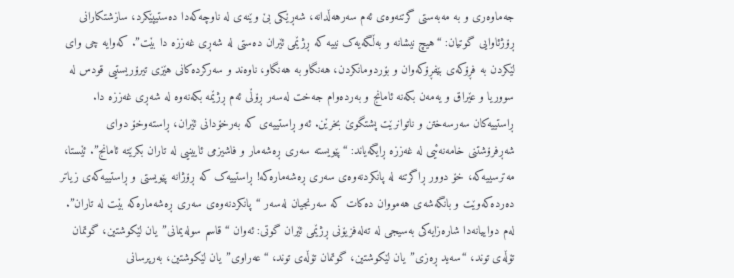جەماوەری و بە مەبەستی گرتنەوەی ئەم سەرهەڵدانە، شەڕێکی بێ وێنەی لە ناوچەکەدا دەستیپێکرد، سازشتکارانی ڕۆژئاوایی گوتیان: “هیچ نیشانە و بەڵگەیەک نییە کە ڕژێمی ئێران دەستی لە شەڕی غەززە دا بێت”. کەوایە چی وای لێکردن بە فڕۆکەی بێفڕۆکەوان و بۆردومانکردن، هەنگاو بە هەنگاو، ناوەند و سەرکردەکانی هێزی تیرۆریستیی قودس لە سووریا و عێراق و یەمەن بکەنە ئامانج و بەردەوام جەخت لەسەر ڕۆڵی ئەم ڕژێمە بکەنەوە لە شەڕی غەززە دا.
ڕاستییەکان سەرسەختن و ناتوانرێت پشتگوێ بخرێن. ئەو ڕاستییەی کە بەرخۆدانی ئێران، ڕاستەوخۆ دوای شەڕفرۆشتنی خامەنەئیی لە غەززە ڕایگەیاند: “پێویستە سەری ڕەشەمار و فاشیزمی ئایینیی لە تاران بکرێتە ئامانج”. ئێستا، مەترسییەکە، خۆ دوور ڕاگرتنە لە پانکردنەوەی سەری ڕەشەمارەکە! ڕاستییەک کە ڕۆژانە پێویستی و ڕاستییەکەی زیاتر دەردەکەوێت و بانگەشەی هەمووان دەکات کە سەرنجیان لەسەر “پانکردنەوەی سەری ڕەشەمارەکە بێت لە تاران”.
لەم دواییانەدا شارەزایەکی بەسیجی لە تەلەفزیۆنی ڕژێمی ئێران گوتی: ئەوان “قاسم سولەیمانی”یان لێکوشتین، گوتمان تۆڵەی توند، “سەید ڕەزی”یان لێکوشتین، گوتمان تۆڵەی توند، “عەراوی”یان لێکوشتین، بەرپرسانی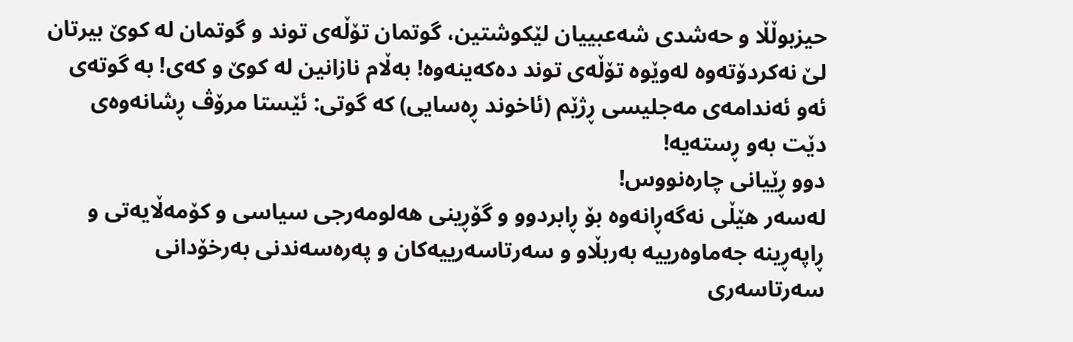حیزبوڵڵا و حەشدی شەعبییان لێکوشتین، گوتمان تۆڵەی توند و گوتمان لە کوێ بیرتان لێ نەکردۆتەوە لەوێوە تۆڵەی توند دەکەینەوە! بەڵام نازانین لە کوێ و کەی! بە گوتەی ئەو ئەندامەی مەجلیسی ڕژێم (ئاخوند ڕەسایی) کە گوتی: ئێستا مرۆڤ ڕشانەوەی دێت بەو ڕستەیە!
دوو ڕێیانی چارەنووس!
لەسەر هێڵی نەگەڕانەوە بۆ ڕابردوو و گۆڕینی هەلومەرجی سیاسی و کۆمەڵایەتی و ڕاپەڕینە جەماوەرییە بەربڵاو و سەرتاسەرییەکان و پەرەسەندنی بەرخۆدانی سەرتاسەری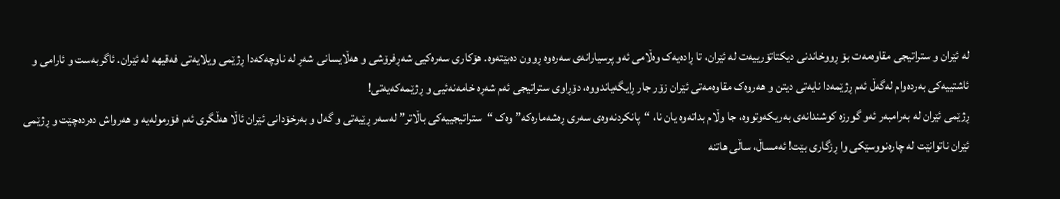لە ئێران و ستراتیجی مقاوەمەت بۆ ڕووخاندنی دیکتاتۆرییەت لە ئێران، تا ڕادەیەک وەڵامی ئەو پرسیارانەی سەرەوە ڕوون دەبێتەوە. هۆکاری سەرەکیی شەڕفرۆشی و هەڵایسانی شەڕ لە ناوچەکەدا ڕژێمی ویلایەتی فەقیهە لە ئێران. ئاگربەست و ئارامی و ئاشتییەکی بەردەوام لەگەڵ ئەم ڕژێمەدا نایەتی دیتن و هەروەک مقاوەمەتی ئێران زۆر جار ڕایگەیاندووە، دۆڕاوی ستراتیجی ئەم شەڕە خامەنەئیی و ڕژێمەکەیەتی!
ڕژێمی ئێران لە بەرامبەر ئەو گورزە کوشندانەی بەریکەوتووە، جا وڵام بداتەوە یان نا، “پانکردنەوەی سەری ڕەشەمارەکە” وەک “ستراتیجییەکی باڵاتر” لەسەر ڕێیەتی و گەل و بەرخۆدانی ئێران ئاڵا هەڵگری ئەم فۆرمولەیە و هەرواش دەردەچێت و ڕژێمی ئێران ناتوانێت لە چارەنووسێکی وا ڕزگاری بێت! ئەمساڵ، ساڵی هاتنە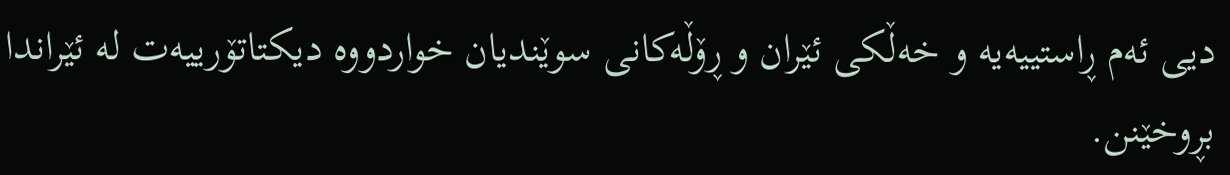دیی ئەم ڕاستییەیە و خەڵکی ئێران و ڕۆڵەکانی سوێندیان خواردووە دیکتاتۆرییەت لە ئێراندا بڕوخێنن.